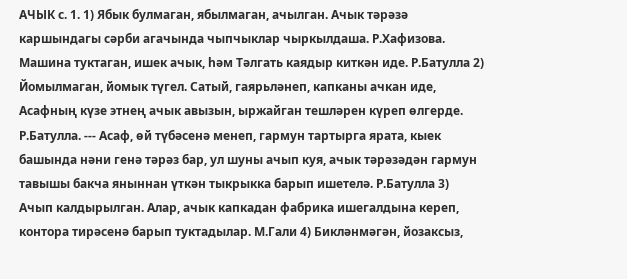АЧЫК с. 1. 1) Ябык булмаган, ябылмаган, ачылган. Ачык тәрәзә каршындагы сәрби агачында чыпчыклар чыркылдаша. Р.Хафизова. Машина туктаган, ишек ачык, һәм Тәлгать каядыр киткән иде. Р.Батулла 2) Йомылмаган, йомык түгел. Сатый, гаярьләнеп, капканы ачкан иде, Асафның күзе этнең ачык авызын, ыржайган тешләрен күреп өлгерде. Р.Батулла. --- Асаф, өй түбәсенә менеп, гармун тартырга ярата, кыек башында нәни генә тәрәз бар, ул шуны ачып куя, ачык тәрәзәдән гармун тавышы бакча яныннан үткән тыкрыкка барып ишетелә. Р.Батулла 3) Ачып калдырылган. Алар, ачык капкадан фабрика ишегалдына кереп, контора тирәсенә барып туктадылар. М.Гали 4) Бикләнмәгән, йозаксыз,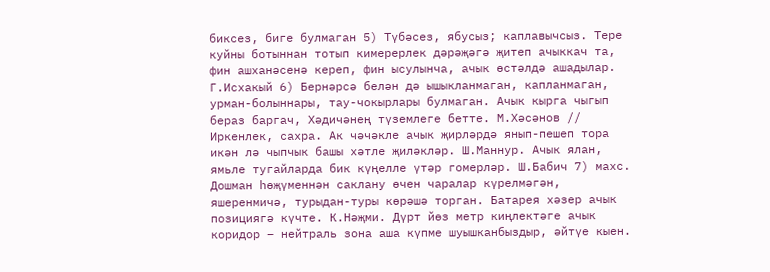биксез, биге булмаган 5) Түбәсез, ябусыз; каплавычсыз. Тере куйны ботыннан тотып кимерерлек дәрәҗәгә җитеп ачыккач та, фин ашханәсенә кереп, фин ысулынча, ачык өстәлдә ашадылар. Г.Исхакый 6) Бернәрсә белән дә ышыкланмаган, капланмаган, урман-болыннары, тау-чокырлары булмаган. Ачык кырга чыгып бераз баргач, Хәдичәнең түземлеге бетте. М.Хәсәнов // Иркенлек, сахра. Ак чәчәкле ачык җирләрдә янып-пешеп тора икән лә чыпчык башы хәтле җиләкләр. Ш.Маннур. Ачык ялан, ямьле тугайларда бик күңелле үтәр гомерләр. Ш.Бабич 7) махс. Дошман һөҗүменнән саклану өчен чаралар күрелмәгән, яшеренмичә, турыдан-туры көрәшә торган. Батарея хәзер ачык позициягә күчте. К.Нәҗми. Дүрт йөз метр киңлектәге ачык коридор – нейтраль зона аша күпме шуышканбыздыр, әйтүе кыен.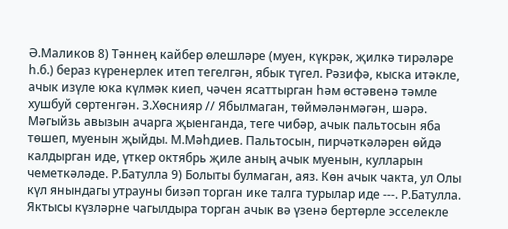Ә.Маликов 8) Тәннең кайбер өлешләре (муен, күкрәк, җилкә тирәләре һ.б.) бераз күренерлек итеп тегелгән, ябык түгел. Рәзифә, кыска итәкле, ачык изүле юка күлмәк киеп, чәчен ясаттырган һәм өстәвенә тәмле хушбуй сөртенгән. З.Хөснияр // Ябылмаган, төймәләнмәгән, шәрә. Мәгыйзь авызын ачарга җыенганда, теге чибәр, ачык пальтосын яба төшеп, муенын җыйды. М.Мәһдиев. Пальтосын, пирчәткәләрен өйдә калдырган иде, үткер октябрь җиле аның ачык муенын, кулларын чеметкәләде. Р.Батулла 9) Болыты булмаган, аяз. Көн ачык чакта, ул Олы күл янындагы утрауны бизәп торган ике талга турылар иде ---. Р.Батулла. Яктысы күзләрне чагылдыра торган ачык вә үзенә бертөрле эсселекле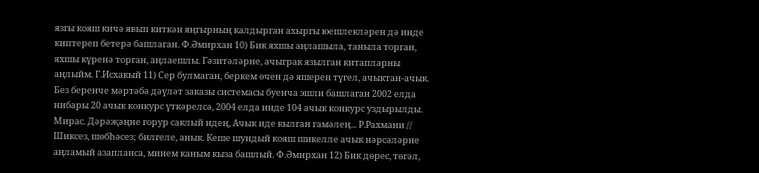язгы кояш кичә явып киткән яңгырның калдырган ахыргы юешлекләрен дә инде киптереп бетерә башлаган. Ф.Әмирхан 10) Бик яхшы аңлашыла, таныла торган, яхшы күренә торган, аңлаешлы. Гәзитәләрне, ачыграк язылган китапларны аңлыйм. Г.Исхакый 11) Сер булмаган, беркем өчен дә яшерен түгел, ачыктан-ачык. Без беренче мәртәбә дәүләт заказы системасы буенча эшли башлаган 2002 елда нибары 20 ачык конкурс үткәрелсә, 2004 елда инде 104 ачык конкурс уздырылды. Мирас. Дәрәҗәңне горур саклый идең, Ачык иде кылган гамәлең... Р.Рахмани // Шиксез, шөбһәсез; билгеле, анык. Кеше шундый кояш шикелле ачык нәрсәләрне аңламый азапланса, минем каным кыза башлый. Ф.Әмирхан 12) Бик дөрес, төгәл,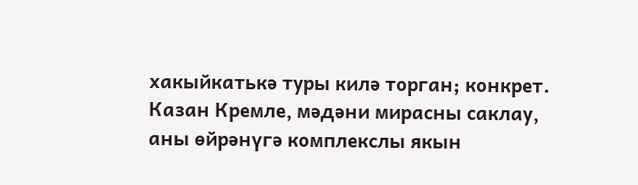хакыйкатькә туры килә торган; конкрет. Казан Кремле, мәдәни мирасны саклау, аны өйрәнүгә комплекслы якын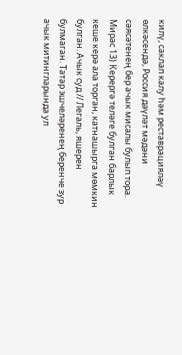килү, саклап калу һәм реставрацияләү өлкәсендә, Россия дәүләт мәдәни сәясәтенең бер ачык мисалы булып тора. Мирас 13) Керергә теләге булган барлык кеше керә ала торган, катнашырга мөмкин булган. Ачык суд // Легаль, яшерен булмаган. Татар эшчеләренең беренче зур ачык митингларында ул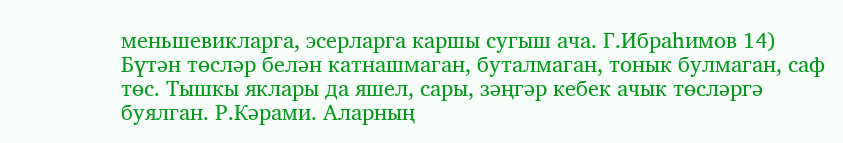меньшевикларга, эсерларга каршы сугыш ача. Г.Ибраһимов 14) Бүтән төсләр белән катнашмаган, буталмаган, тонык булмаган, саф төс. Тышкы яклары да яшел, сары, зәңгәр кебек ачык төсләргә буялган. Р.Кәрами. Аларның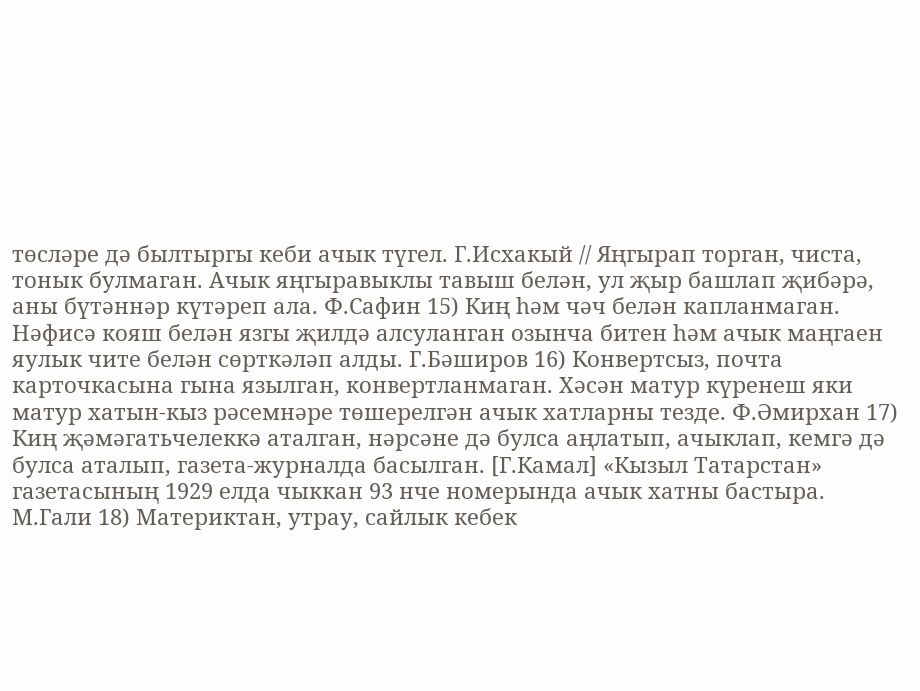төсләре дә былтыргы кеби ачык түгел. Г.Исхакый // Яңгырап торган, чиста, тонык булмаган. Ачык яңгыравыклы тавыш белән, ул җыр башлап җибәрә, аны бүтәннәр күтәреп ала. Ф.Сафин 15) Киң һәм чәч белән капланмаган. Нәфисә кояш белән язгы җилдә алсуланган озынча битен һәм ачык маңгаен яулык чите белән сөрткәләп алды. Г.Бәширов 16) Конвертсыз, почта карточкасына гына язылган, конвертланмаган. Хәсән матур күренеш яки матур хатын-кыз рәсемнәре төшерелгән ачык хатларны тезде. Ф.Әмирхан 17) Киң җәмәгатьчелеккә аталган, нәрсәне дә булса аңлатып, ачыклап, кемгә дә булса аталып, газета-журналда басылган. [Г.Камал] «Кызыл Татарстан» газетасының 1929 елда чыккан 93 нче номерында ачык хатны бастыра. М.Гали 18) Материктан, утрау, сайлык кебек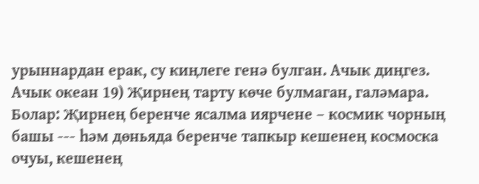урыннардан ерак, су киңлеге генә булган. Ачык диңгез. Ачык океан 19) Җирнең тарту көче булмаган, галәмара. Болар: Җирнең беренче ясалма иярчене – космик чорның башы --- һәм дөньяда беренче тапкыр кешенең космоска очуы, кешенең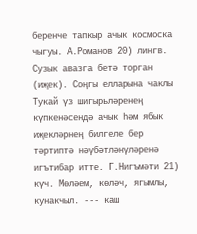беренче тапкыр ачык космоска чыгуы. А.Романов 20) лингв. Сузык авазга бетә торган (иҗек). Соңгы елларына чаклы Тукай үз шигырьләренең күпкенәсендә ачык һәм ябык иҗекләрнең билгеле бер тәртиптә нәүбәтләнүләренә игътибар итте. Г.Нигъмәти 21) күч. Мөләем, көләч, ягымлы, кунакчыл. --- каш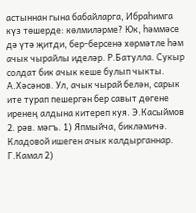астыннан гына бабайларга, Ибраһимга күз төшерде: көлмиләрме? Юк, һәммәсе дә үтә җитди, бер-берсенә хөрмәтле һәм ачык чырайлы иделәр. Р.Батулла. Сукыр солдат бик ачык кеше булып чыкты. А.Хәсәнов. Ул, ачык чырай белән, сарык ите турап пешергән бер савыт дөгене иренең алдына китереп куя. Э.Касыймов 2. рәв. мәгъ. 1) Япмыйча, бикләмичә. Кладовой ишеген ачык калдырганнар. Г.Камал 2)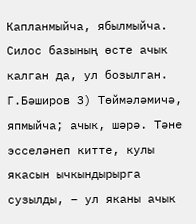Капланмыйча, ябылмыйча. Силос базының өсте ачык калган да, ул бозылган. Г.Бәширов 3) Төймәләмичә, япмыйча; ачык, шәрә. Тәне эсселәнеп китте, кулы якасын ычкындырырга сузылды, – ул яканы ачык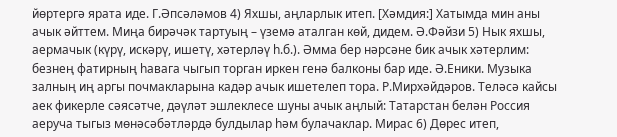йөртергә ярата иде. Г.Әпсәләмов 4) Яхшы, аңларлык итеп. [Хәмдия:] Хатымда мин аны ачык әйттем. Миңа бирәчәк тартуың – үземә аталган көй, дидем. Ә.Фәйзи 5) Нык яхшы, аермачык (күрү, искәрү, ишетү, хәтерләү һ.б.). Әмма бер нәрсәне бик ачык хәтерлим: безнең фатирның һавага чыгып торган иркен генә балконы бар иде. Ә.Еники. Музыка залның иң аргы почмакларына кадәр ачык ишетелеп тора. Р.Мирхәйдәров. Теләсә кайсы аек фикерле сәясәтче, дәүләт эшлеклесе шуны ачык аңлый: Татарстан белән Россия аеруча тыгыз мөнәсәбәтләрдә булдылар һәм булачаклар. Мирас 6) Дөрес итеп,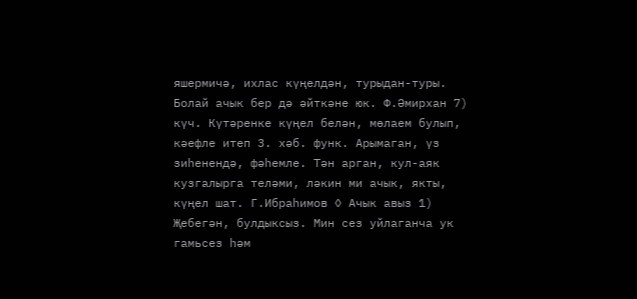яшермичә, ихлас күңелдән, турыдан-туры. Болай ачык бер дә әйткәне юк. Ф.Әмирхан 7) күч. Күтәренке күңел белән, мөлаем булып, кәефле итеп 3. хәб. функ. Арымаган, үз зиһенендә, фәһемле. Тән арган, кул-аяк кузгалырга теләми, ләкин ми ачык, якты, күңел шат. Г.Ибраһимов ◊ Ачык авыз 1) Җебегән, булдыксыз. Мин сез уйлаганча ук гамьсез һәм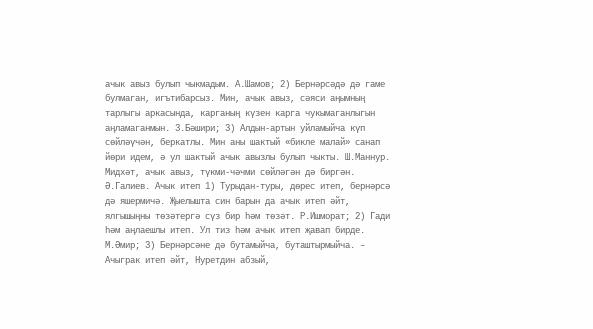ачык авыз булып чыкмадым. А.Шамов; 2) Бернәрсәдә дә гаме булмаган, игътибарсыз. Мин, ачык авыз, сәяси аңымның тарлыгы аркасында, карганың күзен карга чукымаганлыгын аңламаганмын. 3.Бәшири; 3) Алдын-артын уйламыйча күп сөйләүчән, беркатлы. Мин аны шактый «бикле малай» санап йөри идем, ә ул шактый ачык авызлы булып чыкты. Ш.Маннур. Мидхәт, ачык авыз, түкми-чәчми сөйләгән дә биргән. Ә.Галиев. Ачык итеп 1) Турыдан-туры, дөрес итеп, бернәрсә дә яшермичә. Җыелышта син барын да ачык итеп әйт, ялгышыңны төзәтергә сүз бир һәм төзәт. Р.Ишморат; 2) Гади һәм аңлаешлы итеп. Ул тиз һәм ачык итеп җавап бирде. М.Әмир; 3) Бернәрсәне дә бутамыйча, буташтырмыйча. – Ачыграк итеп әйт, Нуретдин абзый,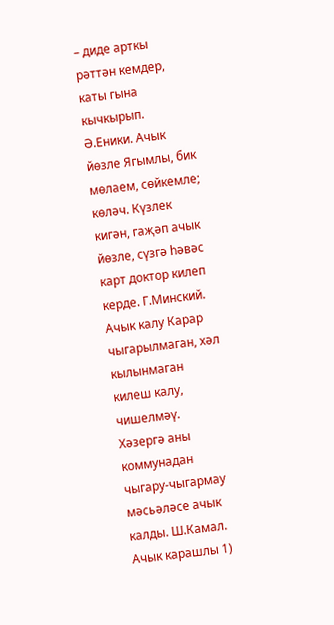– диде арткы рәттән кемдер, каты гына кычкырып. Ә.Еники. Ачык йөзле Ягымлы, бик мөлаем, сөйкемле; көләч. Күзлек кигән, гаҗәп ачык йөзле, сүзгә һәвәс карт доктор килеп керде. Г.Минский. Ачык калу Карар чыгарылмаган, хәл кылынмаган килеш калу, чишелмәү. Хәзергә аны коммунадан чыгару-чыгармау мәсьәләсе ачык калды. Ш.Камал. Ачык карашлы 1)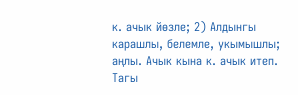к. ачык йөзле; 2) Алдынгы карашлы, белемле, укымышлы; аңлы. Ачык кына к. ачык итеп. Тагы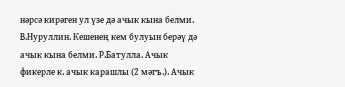нәрсә кирәген ул үзе дә ачык кына белми. В.Нуруллин. Кешенең кем булуын берәү дә ачык кына белми. Р.Батулла. Ачык фикерле к. ачык карашлы (2 мәгъ.). Ачык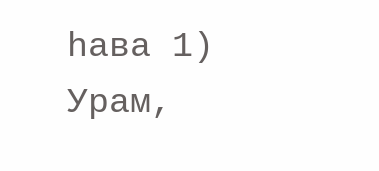һава 1) Урам,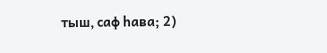тыш, саф һава; 2)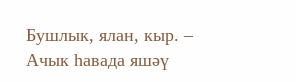Бушлык, ялан, кыр. – Ачык һавада яшәү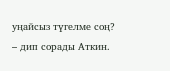уңайсыз түгелме соң? – дип сорады Аткин.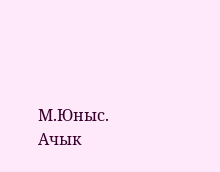М.Юныс. Ачык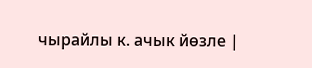чырайлы к. ачык йөзле |